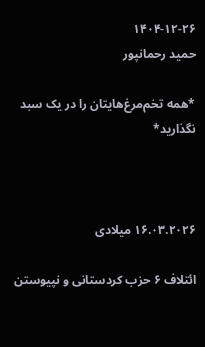۱۴۰۴-۱۲-۲۶
حمید رحمانپور

*همه تخم‌مرغ‌هایتان را در یک سبد نگذارید*



۱۶.۰۳.۲۰۲۶ میلادی

ائتلاف ۶ حزب کردستانی و نپیوستن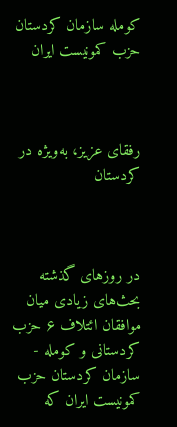کومله سازمان کردستان حزب کمونیست ایران



رفقای عزیز، به‌ویژه در کردستان



در روزهای گذشته بحث‌های زیادی میان موافقان ائتلاف ۶ حزب کردستانی و کومله - سازمان کردستان حزب کمونیست ایران که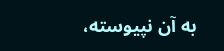به آن نپیوسته،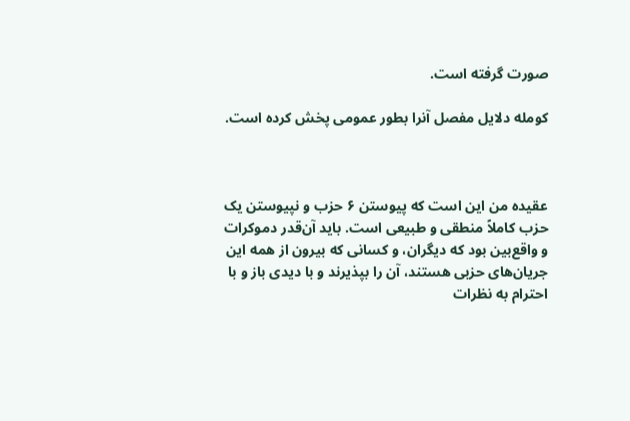صورت گرفته است.

کومله دلایل مفصل آنرا بطور عمومی پخش کرده است.



عقیده من این است که پیوستن ۶ حزب و نپیوستن یک حزب کاملاً منطقی و طبیعی است. باید آن‌قدر دموکرات و واقع‌بین بود که دیگران، و کسانی که بیرون از همه این جریان‌های حزبی هستند، آن را بپذیرند و با دیدی باز و با احترام به نظرات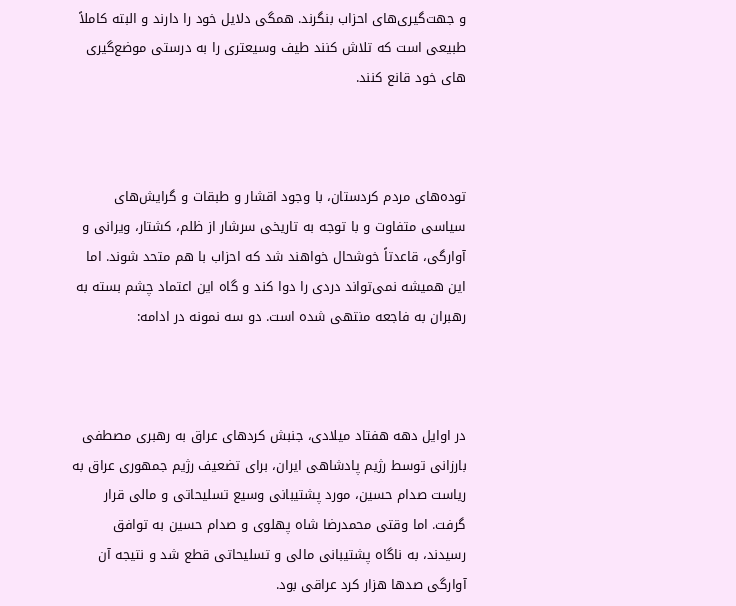و جهت‌گیری‌های احزاب بنگرند. همگی دلایل خود را دارند و البته کاملاً طبیعی است که تلاش کنند طیف وسیعتری را به درستی موضع‌گیری های خود قانع کنند.



توده‌های مردم کردستان، با وجود اقشار و طبقات و گرایش‌های سیاسی متفاوت و با توجه به تاریخی سرشار از ظلم، کشتار، ویرانی و آوارگی، قاعدتاً خوشحال خواهند شد که احزاب با هم متحد شوند. اما این همیشه نمی‌تواند دردی را دوا کند و گاه این اعتماد چشم بسته به رهبران به فاجعه منتهی شده است. دو سه نمونه در ادامه:



در اوایل دهه هفتاد میلادی، جنبش کردهای عراق به رهبری مصطفی بارزانی توسط رژیم پادشاهی ایران، برای تضعیف رژیم جمهوری عراق به ریاست صدام حسین، مورد پشتیبانی وسیع تسلیحاتی و مالی قرار گرفت. اما وقتی محمدرضا شاه پهلوی و صدام حسین به توافق رسیدند، به ناگاه پشتیبانی مالی و تسلیحاتی قطع شد و نتیجه آن آوارگی صدها هزار کرد عراقی بود.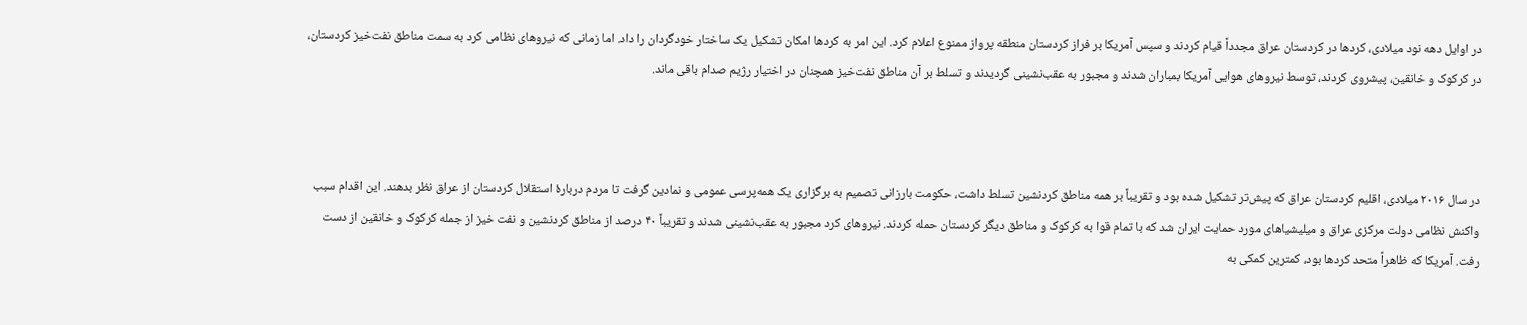در اوایل دهه نود میلادی، کردها در کردستان عراق مجدداً قیام کردند و سپس آمریکا بر فراز کردستان منطقه پرواز ممنوع اعلام کرد. این امر به کردها امکان تشکیل یک ساختار خودگردان را داد. اما زمانی که نیروهای نظامی کرد به سمت مناطق نفت‌خیز کردستان، در کرکوک و خانقین، پیشروی کردند، توسط نیروهای هوایی آمریکا بمباران شدند و مجبور به عقب‌نشینی گردیدند و تسلط بر آن مناطق نفت‌خیز همچنان در اختیار رژیم صدام باقی ماند.



در سال ۲۰۱۶ میلادی، اقلیم کردستان عراق که پیش‌تر تشکیل شده بود و تقریباً بر همه مناطق کردنشین تسلط داشت، حکومت بارزانی تصمیم به برگزاری یک همه‌پرسی عمومی و نمادین گرفت تا مردم دربارهٔ استقلال کردستان از عراق نظر بدهند. این اقدام سبب واکنش نظامی دولت مرکزی عراق و میلیشیاهای مورد حمایت ایران شد که با تمام قوا به کرکوک و مناطق دیگر کردستان حمله کردند. نیروهای کرد مجبور به عقب‌نشینی شدند و تقریباً ۴۰ درصد از مناطق کردنشین و نفت خیز از جمله کرکوک و خانقین از دست رفت. آمریکا که ظاهراً متحد کردها بود، کمترین کمکی به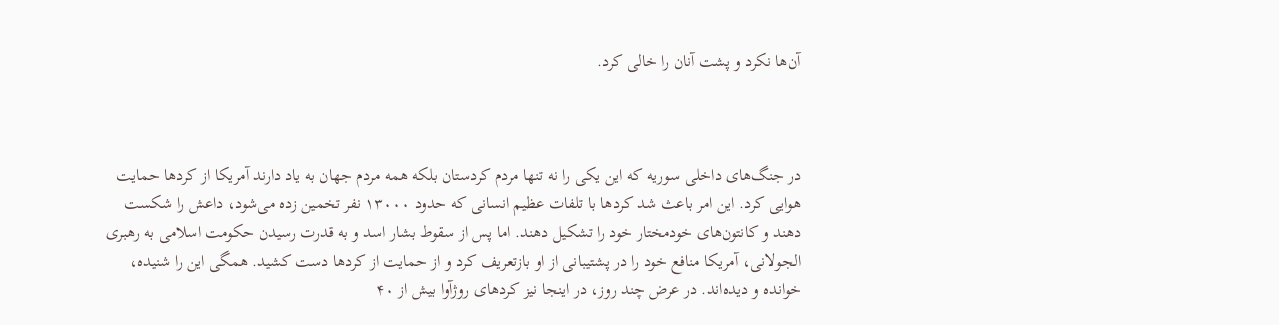آن‌ها نکرد و پشت آنان را خالی کرد.



در جنگ‌های داخلی سوریه که این یکی را نه تنها مردم کردستان بلکه همه مردم جهان به یاد دارند آمریکا از کردها حمایت هوایی کرد. این امر باعث شد کردها با تلفات عظیم انسانی که حدود ۱۳۰۰۰ نفر تخمین زده می‌شود، داعش را شکست دهند و کانتون‌های خودمختار خود را تشکیل دهند. اما پس از سقوط بشار اسد و به قدرت رسیدن حکومت اسلامی به رهبری الجولانی، آمریکا منافع خود را در پشتیبانی از او بازتعریف کرد و از حمایت از کردها دست کشید. همگی این را شنیده، خوانده و دیده‌اند. در عرض چند روز، در اینجا نیز کردهای روژآوا بیش از ۴۰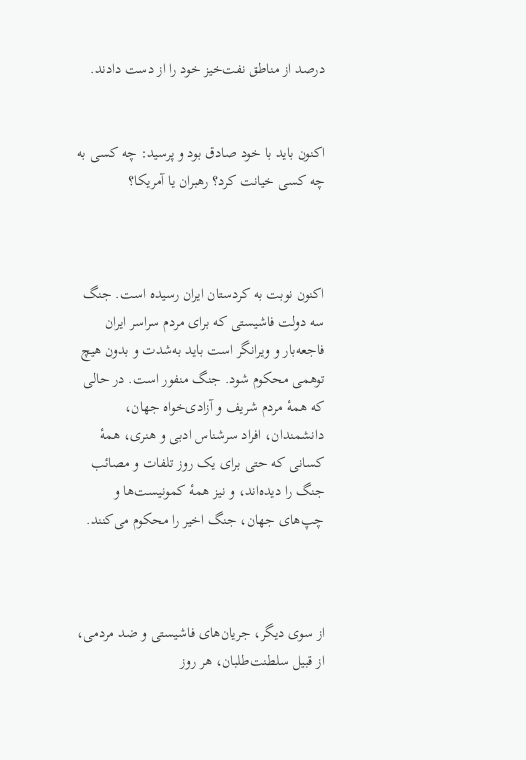درصد از مناطق نفت‌خیز خود را از دست دادند.


اکنون باید با خود صادق بود و پرسید: چه کسی به چه کسی خیانت کرد؟ رهبران یا آمریکا؟



اکنون نوبت به کردستان ایران رسیده است. جنگ سه دولت فاشیستی که برای مردم سراسر ایران فاجعه‌بار و ویرانگر است باید به‌شدت و بدون هیچ توهمی محکوم شود. جنگ منفور است. در حالی که همهٔ مردم شریف و آزادی‌خواه جهان، دانشمندان، افراد سرشناس ادبی و هنری، همهٔ کسانی که حتی برای یک روز تلفات و مصائب جنگ را دیده‌اند، و نیز همهٔ کمونیست‌ها و چپ‌های جهان، جنگ اخیر را محکوم می‌کنند.



از سوی دیگر، جریان‌های فاشیستی و ضد مردمی، از قبیل سلطنت‌طلبان، هر روز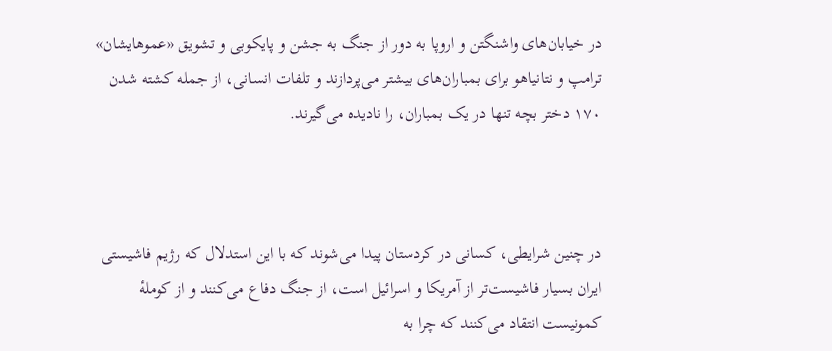در خیابان‌های واشنگتن و اروپا به دور از جنگ به جشن و پایکوبی و تشویق «عموهایشان» ترامپ و نتانیاهو برای بمباران‌های بیشتر می‌پردازند و تلفات انسانی، از جمله کشته شدن ۱۷۰ دختر بچه تنها در یک بمباران، را نادیده می‌گیرند.



در چنین شرایطی، کسانی در کردستان پیدا می‌شوند که با این استدلال که رژیم فاشیستی ایران بسیار فاشیست‌تر از آمریکا و اسرائیل است، از جنگ دفاع می‌کنند و از کوملهٔ کمونیست انتقاد می‌کنند که چرا به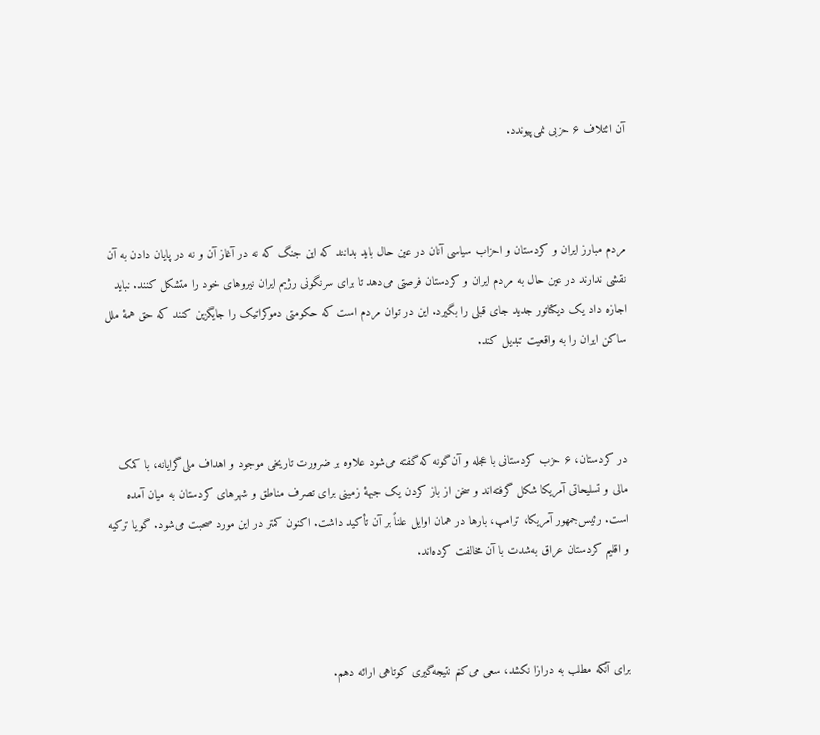آن ائتلاف ۶ حزبی نمی‌پیوندد.



مردم مبارز ایران و کردستان و احزاب سیاسی آنان در عین حال باید بدانند که این جنگ که نه در آغاز آن و نه در پایان دادن به آن نقشی ندارند در عین حال به مردم ایران و کردستان فرصتی می‌دهد تا برای سرنگونی رژیم ایران نیروهای خود را متشکل کنند. نباید اجازه داد یک دیکتاتور جدید جای قبلی را بگیرد. این در توان مردم است که حکومتی دموکراتیک را جایگزین کنند که حق همهٔ ملل ساکن ایران را به واقعیت تبدیل کند.



در کردستان، ۶ حزب کردستانی با عجله و آن‌گونه که گفته می‌شود علاوه بر ضرورت تاریخی موجود و اهداف ملی‌گرایانه، با کمک مالی و تسلیحاتی آمریکا شکل گرفته‌اند و سخن از باز کردن یک جبههٔ زمینی برای تصرف مناطق و شهرهای کردستان به میان آمده است. رئیس‌جمهور آمریکا، ترامپ، بارها در همان اوایل علناً بر آن تأکید داشت. اکنون کمتر در این مورد صحبت می‌شود. گویا ترکیه و اقلیم کردستان عراق به‌شدت با آن مخالفت کرده‌اند.



برای آنکه مطلب به درازا نکشد، سعی می‌کنم نتیجه‌گیری کوتاهی ارائه دهم.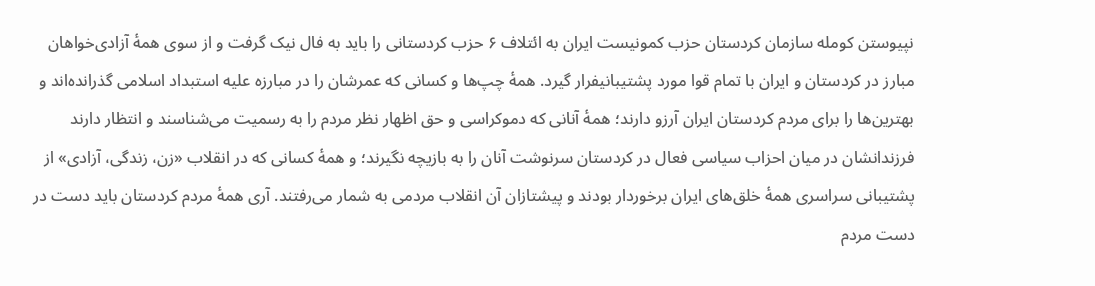نپیوستن کومله سازمان کردستان حزب کمونیست ایران به ائتلاف ۶ حزب کردستانی را باید به فال نیک گرفت و از سوی همهٔ آزادی‌خواهان مبارز در کردستان و ایران با تمام قوا مورد پشتیبانیفرار گیرد. همهٔ چپ‌ها و کسانی که عمرشان را در مبارزه علیه استبداد اسلامی گذرانده‌اند و بهترین‌ها را برای مردم کردستان ایران آرزو دارند؛ همهٔ آنانی که دموکراسی و حق اظهار نظر مردم را به رسمیت می‌شناسند و انتظار دارند فرزندانشان در میان احزاب سیاسی فعال در کردستان سرنوشت آنان را به بازیچه نگیرند؛ و همهٔ کسانی که در انقلاب «زن، زندگی، آزادی» از پشتیبانی سراسری همهٔ خلق‌های ایران برخوردار بودند و پیشتازان آن انقلاب مردمی به شمار می‌رفتند. آری همهٔ مردم کردستان باید دست در دست مردم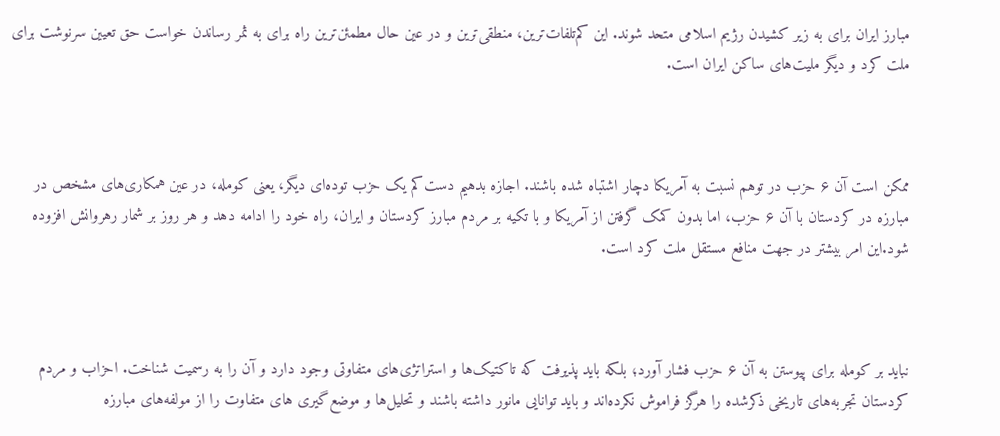مبارز ایران برای به زیر کشیدن رژیم اسلامی متحد شوند. این کم‌تلفات‌ترین، منطقی‌ترین و در عین حال مطمئن‌ترین راه برای به ثمر رساندن خواست حق تعیین سرنوشت برای ملت کرد و دیگر ملیت‌های ساکن ایران است.



ممکن است آن ۶ حزب در توهم نسبت به آمریکا دچار اشتباه شده باشند. اجازه بدهیم دست‌کم یک حزب توده‌ای دیگر، یعنی کومله، در عین همکاری‌های مشخص در مبارزه در کردستان با آن ۶ حزب، اما بدون کمک گرفتن از آمریکا و با تکیه بر مردم مبارز کردستان و ایران، راه خود را ادامه دهد و هر روز بر شمار رهروانش افزوده شود.این امر بیشتر در جهت منافع مستقل ملت کرد است.



نباید بر کومله برای پیوستن به آن ۶ حزب فشار آورد؛ بلکه باید پذیرفت که تاکتیک‌ها و استراتژی‌های متفاوتی وجود دارد و آن را به رسمیت شناخت. احزاب و مردم کردستان تجربه‌های تاریخی ذکرشده را هرگز فراموش نکرده‌اند و باید توانایی مانور داشته باشند و تحلیل‌ها و موضع‌گیری های متفاوت را از مولفه‌های مبارزه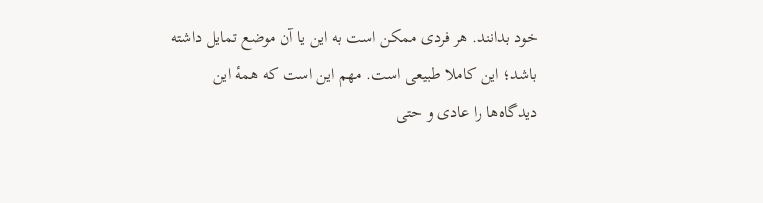خود بدانند. هر فردی ممکن است به این یا آن موضع تمایل داشته باشد؛ این کاملا طبیعی است. مهم این است که همهٔ این دیدگاه‌ها را عادی و حتی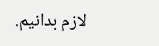لازم بدانیم.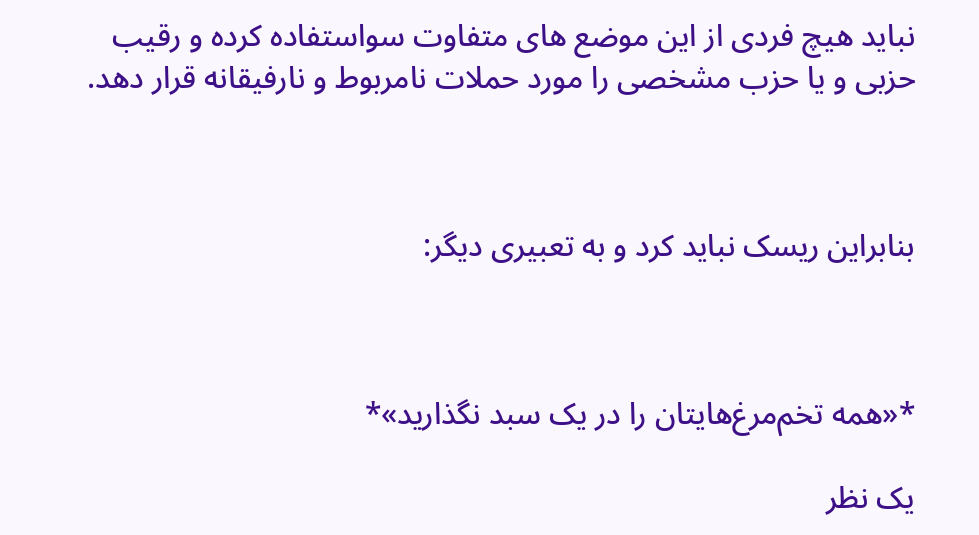نباید هیچ فردی از این موضع های متفاوت سواستفاده کرده و رقیب حزبی و یا حزب مشخصی را مورد حملات نامربوط و نارفیقانه قرار دهد.



بنابراین ریسک نباید کرد و به تعبیری دیگر:



*«همه تخم‌مرغ‌هایتان را در یک سبد نگذارید»*

یک نظر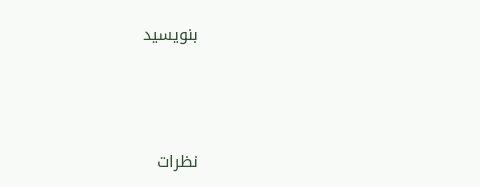بنویسید



نظرات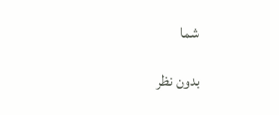شما

بدون نظر